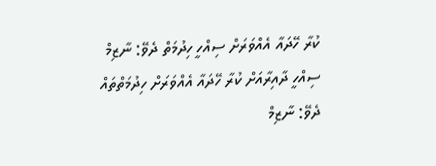ކުރާ ހޭދައާ އެއްވަރަށް ސިއްހީ ހިދުމަތް ދެވޭ: ނާޒިމް
ސިއްހީ ދާއިރާއަށް ކުރާ ހޭދައާ އެއްވަރަށް ހިދުމަތްތައް ދެވޭ: ނާޒިމް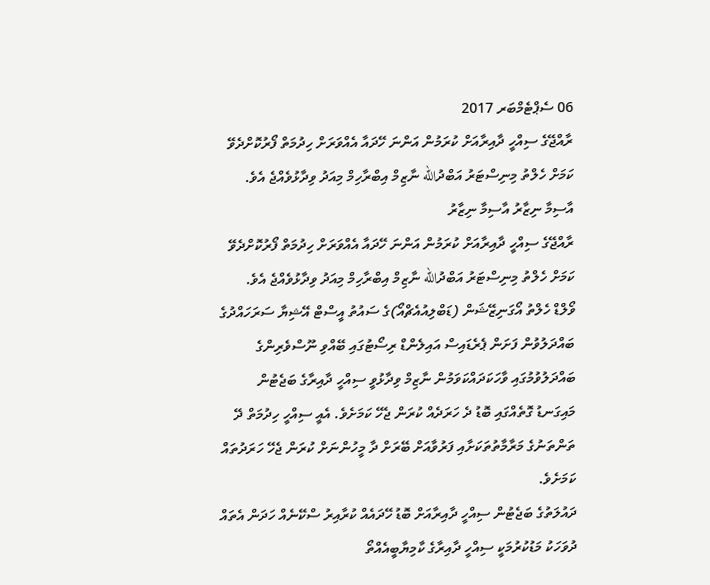06 ސެޕްޓެމްބަރ 2017
ރާއްޖޭގެ ސިއްހީ ދާއިރާއަށް ކުރަމުން އަންނަ ހޭދައާ އެއްވަރަށް ހިދުމަތް ފޯރުކޮށްދެވޭ ކަމަށް ހެލްތު މިނިސްޓަރު އަބްދުالله ނާޒިމް އިބްރާހިމް މިއަދު ވިދާޅުވެއްޖެ އެވެ.
އާސިމާ ނިޒާރު އާސިމާ ނިޒާރު
ރާއްޖޭގެ ސިއްހީ ދާއިރާއަށް ކުރަމުން އަންނަ ހޭދައާ އެއްވަރަށް ހިދުމަތް ފޯރުކޮށްދެވޭ ކަމަށް ހެލްތު މިނިސްޓަރު އަބްދުالله ނާޒިމް އިބްރާހިމް މިއަދު ވިދާޅުވެއްޖެ އެވެ.
ވޯލްޑް ހެލްތު އޯގަނިޒޭޝަން (ޑަބްލިއުއެޗްއޯ)ގެ ސައުތު އީސްޓް އޭޝިޔާ ސަރަހައްދުގެ ބައްދަލުވުން ފަށަން ޕެރެޑައިސް އައިލެންޑް ރިސޯޓުގައި ބޭއްވި ނޫސްވެރިންގެ ބައްދަލުވުމުގައި ވާހަކަދައްކަވަމުން ނާޒިމް ވިދާޅުވީ ސިއްހީ ދާއިރާގެ ބަޖެޓުން މައިގަނޑު ގޮތެއްގައި ބޮޑު ދެ ހަރަދެއް ކުރަން ޖެހޭ ކަމަށެވެ. އެއީ ސިއްހީ ހިދުމަތް ދޭ ތަންތަނުގެ މަރާމާތުތަކަށާއި ފަރުވާއަށް ބޭރަށް ދާ މީހުންނަށް ކުރަން ޖެހޭ ހަރަދުތައް ކަމަށެވެ.
ދައުލަތުގެ ބަޖެޓުން ސިއްހީ ދާއިރާއަށް ބޮޑު ހޭދައެއް ކުރާއިރު ސްކޭނެއް ހަދަން އެތައް ދުވަހަކު މަޑުކުރުމަކީ ސިއްހީ ދާއިރާގެ ކާމިޔާބީއެއްތޯ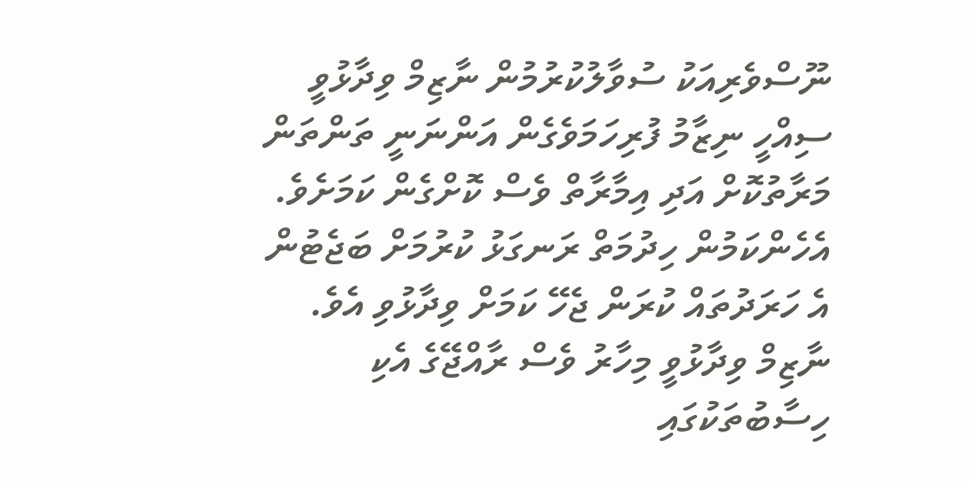ނޫސްވެރިއަކު ސުވާލުކުރުމުން ނާޒިމް ވިދާޅުވީ ސިއްހީ ނިޒާމު ފުރިހަމަވެގެން އަންނަނީ ތަންތަން މަރާތުކޮށް އަދި އިމާރާތް ވެސް ކޮށްގެން ކަމަށެވެ. އެހެންކަމުން ހިދުމަތް ރަނގަޅު ކުރުމަށް ބަޖެޓުން އެ ހަރަދުތައް ކުރަން ޖެހޭ ކަމަށް ވިދާޅުވި އެވެ.
ނާޒިމް ވިދާޅުވީ މިހާރު ވެސް ރާއްޖޭގެ އެކި ހިސާބުތަކުގައި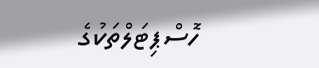ހޮސްޕިޓަލްތަކުގެ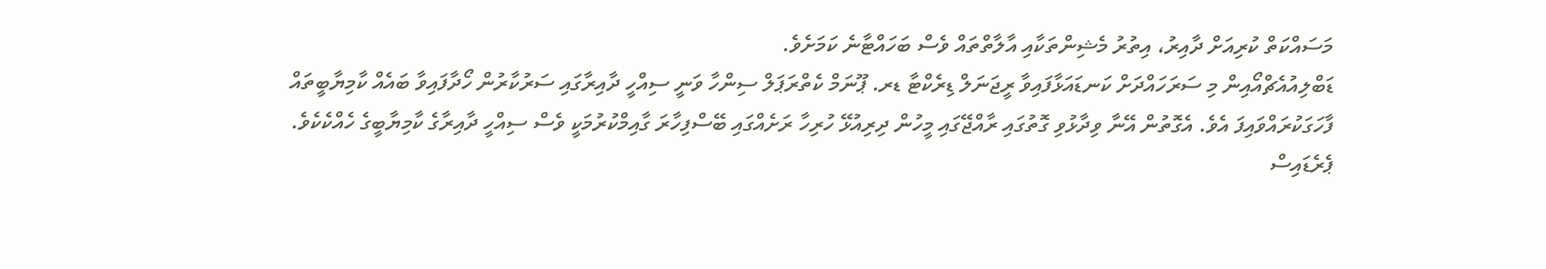މަސައްކަތް ކުރިއަށް ދާއިރު، އިތުރު މެޝިންތަކާއި އާލާތްތައް ވެސް ބަހައްޓާނެ ކަމަށެވެ.
ޑަބްލިއުއެޗްއޯއިން މި ސަރަހައްދަށް ކަނޑައަޅާފައިވާ ރީޖަނަލް ޑިރެކްޓާ ޑރ. ޕޫނަމް ކެތްރަޕަލް ސިންހާ ވަނީ ސިއްހީ ދާއިރާގައި ސަރުކާރުން ހޯދާފައިވާ ބައެއް ކާމިޔާބީތައް ފާހަގަކުރައްވައިފަ އެވެ. އެގޮތުން އޭނާ ވިދާޅުވި ގޮތުގައި ރާއްޖޭގައި މީހުން ދިރިއުޅޭ ހުރިހާ ރަށެއްގައި ބޭސްފިހާރަ ގާއިމްކުރުމަކީ ވެސް ސިއްހީ ދާއިރާގެ ކާމިޔާބީގެ ހެއްކެކެވެ.
ޕެރެޑައިސް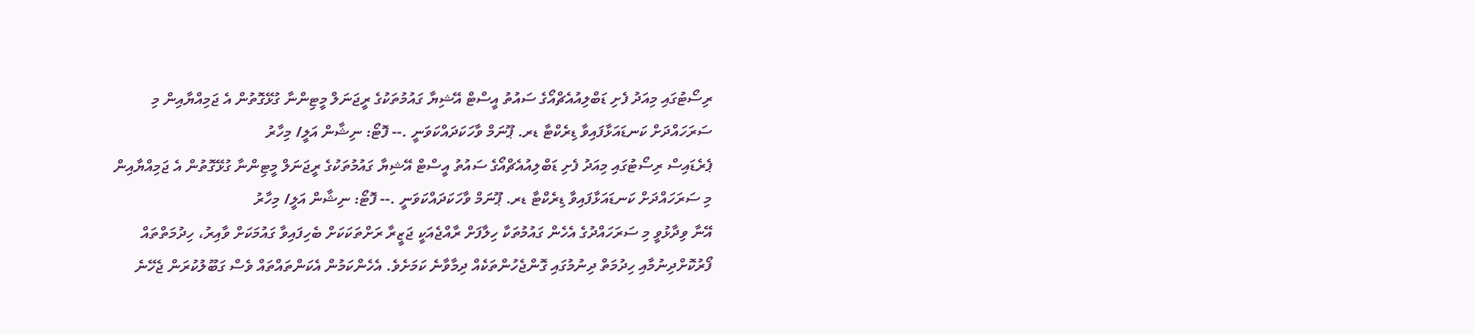ރިސޯޓުގައި މިއަދު ފެށި ޑަބްލިއުއެޗްއޯގެ ސައުތު އީސްޓް އޭޝިޔާ ގައުމުތަކުގެ ރީޖަނަލް މީޓިންނާ ގުޅޭގޮތުން އެ ޖަމިއްޔާއިން މި ސަރަހައްދަށް ކަނޑައަޅާފައިވާ ޑިރެކްޓާ ޑރ. ޕޫނަމް ވާހަކަދައްކަވަނީ .-- ފޮޓޯ: ނިޝާން އަލީ/ މިހާރު
ޕެރެޑައިސް ރިސޯޓުގައި މިއަދު ފެށި ޑަބްލިއުއެޗްއޯގެ ސައުތު އީސްޓް އޭޝިޔާ ގައުމުތަކުގެ ރީޖަނަލް މީޓިންނާ ގުޅޭގޮތުން އެ ޖަމިއްޔާއިން މި ސަރަހައްދަށް ކަނޑައަޅާފައިވާ ޑިރެކްޓާ ޑރ. ޕޫނަމް ވާހަކަދައްކަވަނީ .-- ފޮޓޯ: ނިޝާން އަލީ/ މިހާރު
އޭނާ ވިދާޅުވީ މި ސަރަހައްދުގެ އެހެން ގައުމުތަކާ ހިލާފަށް ރާއްޖެއަކީ ޖަޒީރާ ރަށްތަކަކަށް ބެހިފައިވާ ގައުމަކަށް ވާއިރު، ހިދުމަތްތައް ފޯރުކޮށްދިނުމާއި ހިދުމަތް ދިނުމުގައި ގޮންޖެހުންތަކެއް ދިމާވާނެ ކަމަށެވެ. އެހެންކަމުން އެކަންތައްތައް ވެސް ގަބޫލުކުރަން ޖެހޭނެ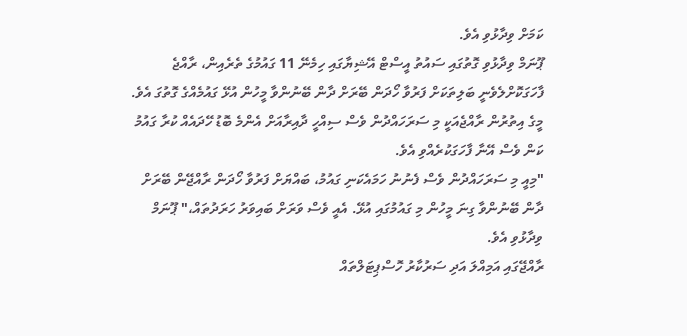ކަމަށް ވިދާޅުވި އެވެ.
ޕޫނަމް ވިދާޅުވި ގޮތުގައި ސައުތު އީސްޓް އޭޝިޔާގައި ހިމެނޭ 11 ގައުމުގެ ތެރެއިން، ރާއްޖެ ފާހަގަކޮށްލެވެނީ ބަލިތަކަށް ފަރުވާ ހޯދަން ބޭރަށް ދާން ބޭނުންވާ މީހުން އުޅޭ ގައުމެއްގެ ގޮތުގަ އެވެ. މީގެ އިތުރުން ރާއްޖެއަކީ މި ސަރަހައްދުން ވެސް ސިއްހީ ދާއިރާއަށް އެންމެ ބޮޑު ހޭދައެއް ކުރާ ގައުމު ކަން ވެސް އޭނާ ފާހަގަކުރެއްވި އެވެ.
"މިއީ މި ސަރަހައްދުން ވެސް ފެނުނު ހަމައެކަނި ގައުމު، ބައްޔަށް ފަރުވާ ހޯދަން ރާއްޖޭން ބޭރަށް ދާން ބޭނުންވާ ގިނަ މީހުން މި ގައުމުގައި އުޅޭ. އެއީ ވެސް ވަރަށް ބައިވަރު ހަރަދުތައް،" ޕޫނަމް ވިދާޅުވި އެވެ.
ރާއްޖޭގައި އަމިއްލަ އަދި ސަރުކާރު ހޮސްޕިޓަލްތައް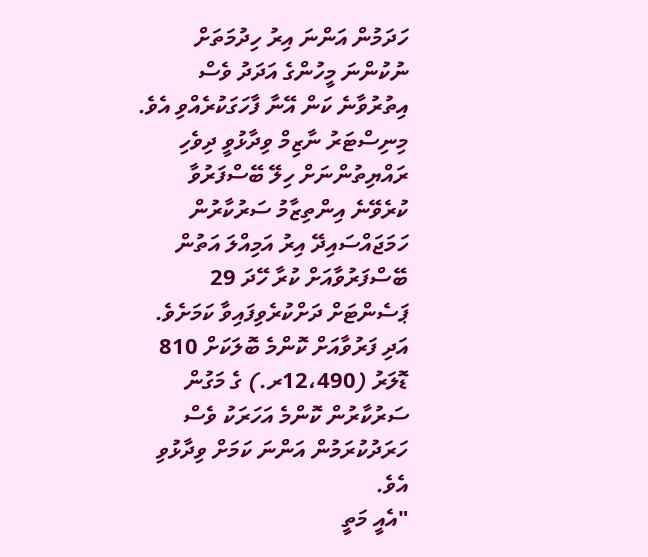ހަދަމުން އަންނަ އިރު ހިދުމަތަށް ނުކުންނަ މީހުންގެ އަދަދު ވެސް އިތުރުވާނެ ކަން އޭނާ ފާހަގަކުރެއްވި އެވެ.
މިނިސްޓަރު ނާޒިމް ވިދާޅުވީ ދިވެހި ރައްޔިތުންނަށް ހިލޭ ބޭސްފަރުވާ ކުރެވޭނެ އިންތިޒާމު ސަރުކާރުން ހަމަޖައްސައިދޭ އިރު އަމިއްލަ އަތުން ބޭސްފަރުވާއަށް ކުރާ ހޭދަ 29 ޕަސެންޓަށް ދަށްކުރެވިފައިވާ ކަމަށެވެ. އަދި ފަރުވާއަށް ކޮންމެ ބޮލަކަށް 810 ޑޮލަރު (12،490ރ.) ގެ މަގުން ސަރުކާރުން ކޮންމެ އަހަރަކު ވެސް ހަރަދުކުރަމުން އަންނަ ކަމަށް ވިދާޅުވި އެވެ.
"އެއީ މަތީ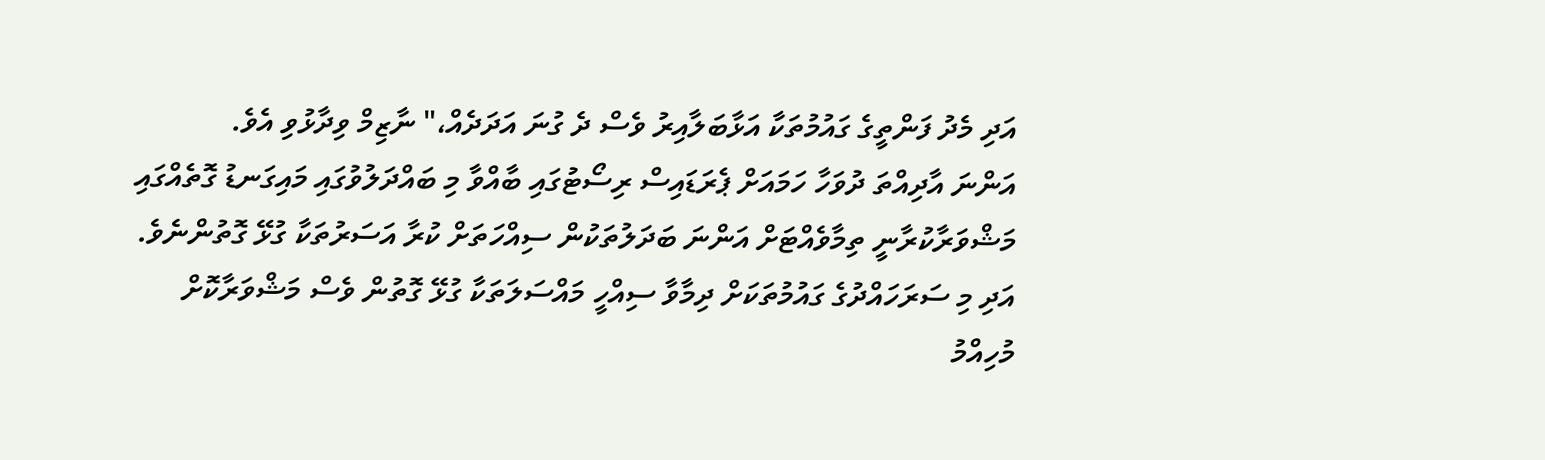އަދި މެދު ފަންތީގެ ގައުމުތަކާ އަޅާބަލާއިރު ވެސް ދެ ގުނަ އަދަދެއް،" ނާޒިމް ވިދާޅުވި އެވެ.
އަންނަ އާދިއްތަ ދުވަހާ ހަމައަށް ޕެރަޑައިސް ރިސޯޓުގައި ބާއްވާ މި ބައްދަލުވުގައި މައިގަނޑު ގޮތެއްގައި މަޝްވަރާކުރާނީ ތިމާވެއްޓަށް އަންނަ ބަދަލުތަކުން ސިއްހަތަށް ކުރާ އަސަރުތަކާ ގުޅޭ ގޮތުންނެވެ. އަދި މި ސަރަހައްދުގެ ގައުމުތަކަށް ދިމާވާ ސިއްހީ މައްސަލަތަކާ ގުޅޭ ގޮތުން ވެސް މަޝްވަރާކޮށް މުހިއްމު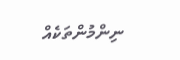ނިންމުންތަކެއް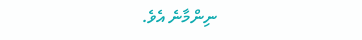ނިންމާނެ އެވެ.